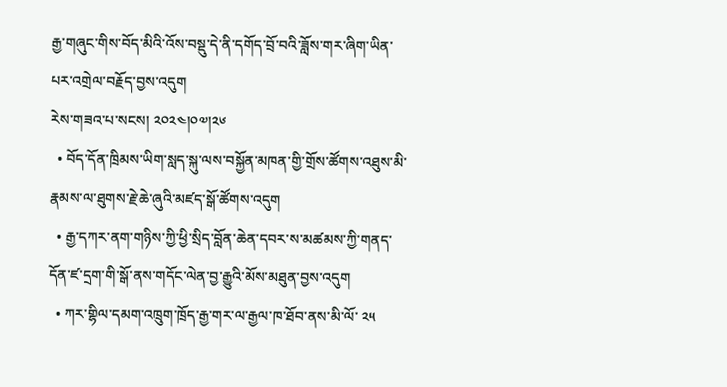རྒྱ་གཞུང་གིས་བོད་མིའི་འོས་བསྡུ་དེ་ནི་དགོད་བྲོ་བའི་ཟློས་གར་ཞིག་ཡིན་པར་འགྲེལ་བརྗོད་བྱས་འདུག
རེས་གཟའ་པ་སངས། ༢༠༢༤།༠༧།༢༦
  • བོད་དོན་ཁྲིམས་ཡིག་སླད་སྐུ་ལས་བསྐྱོན་མཁན་གྱི་གྲོས་ཚོགས་འཐུས་མི་རྣམས་ལ་ཐུགས་རྗེ་ཆེ་ཞུའི་མཛད་སྒོ་ཚོགས་འདུག
  • རྒྱ་དཀར་ནག་གཉིས་ཀྱི་ཕྱི་སྲིད་བློན་ཆེན་དབར་ས་མཚམས་ཀྱི་གནད་དོན་ཛ་དྲག་གི་སྒོ་ནས་གདོང་ལེན་བྱ་རྒྱུའི་མོས་མཐུན་བྱས་འདུག
  • ཀར་གྷིལ་དམག་འཁྲུག་ཁྲོད་རྒྱ་གར་ལ་རྒྱལ་ཁ་ཐོབ་ནས་མི་ལོ་ ༢༥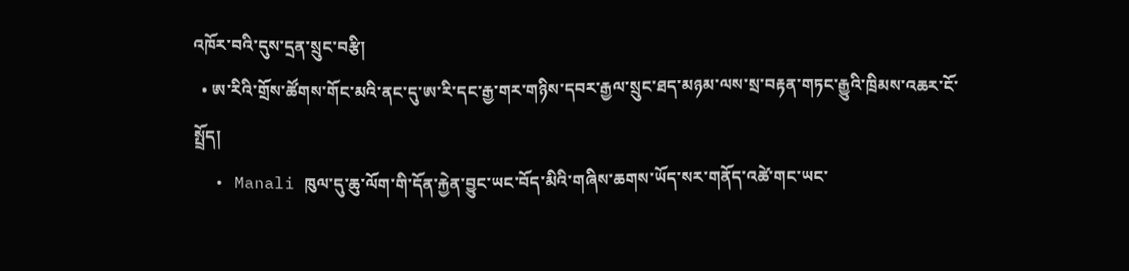འཁོར་བའི་དུས་དྲན་སྲུང་བརྩི།
  • ཨ་རིའི་གྲོས་ཚོགས་གོང་མའི་ནང་དུ་ཨ་རི་དང་རྒྱ་གར་གཉིས་དབར་རྒྱལ་སྲུང་ཐད་མཉམ་ལས་སྲ་བརྟན་གཏང་རྒྱུའི་ཁྲིམས་འཆར་ངོ་སྤྲོད།
  • Manali ཁུལ་དུ་ཆུ་ལོག་གི་དོན་རྐྱེན་བྱུང་ཡང་བོད་མིའི་གཞིས་ཆགས་ཡོད་སར་གནོད་འཚེ་གང་ཡང་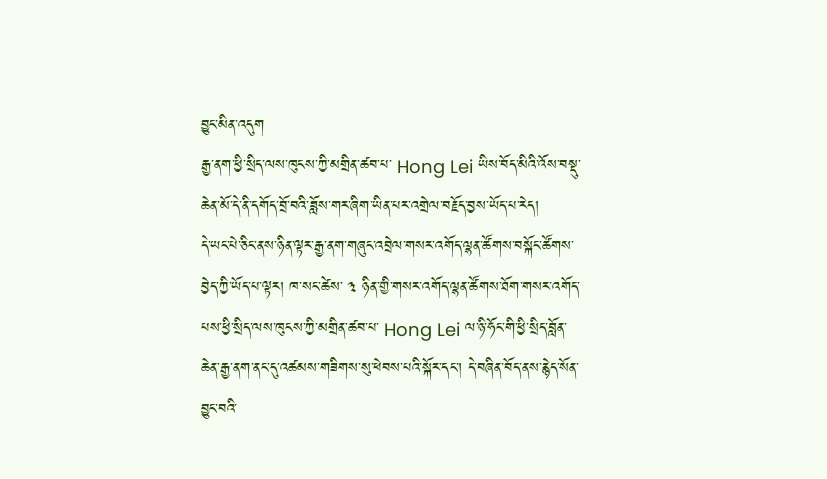བྱུང་མིན་འདུག
རྒྱ་ནག་ཕྱི་སྲིད་ལས་ཁུངས་ཀྱི་མགྲིན་ཚབ་པ་ Hong Lei ཡིས་བོད་མིའི་འོས་བསྡུ་ཆེན་མོ་དེ་ནི་དགོད་བྲོ་བའི་ཟློས་གར་ཞིག་ཡིན་པར་འགྲེལ་བརྗོད་བྱས་ཡོད་པ་རེད།
དེ་ཡང་པེ་ཅིང་ནས་ཉིན་ལྟར་རྒྱ་ནག་གཞུང་འབྲེལ་གསར་འགོད་ལྷན་ཚོགས་བསྐོང་ཚོགས་བྱེད་ཀྱི་ཡོད་པ་ལྟར། ཁ་སང་ཚེས་ ༣ ཉིན་གྱི་གསར་འགོད་ལྷན་ཚོགས་ཐོག་གསར་འགོད་པས་ཕྱི་སྲིད་ལས་ཁུངས་ཀྱི་མགྲིན་ཚབ་པ་ Hong Lei ལ་ཉི་ཧོང་གི་ཕྱི་སྲིད་བློན་ཆེན་རྒྱ་ནག་ནང་དུ་འཚམས་གཟིགས་སུ་ཕེབས་པའི་སྐོར་དང་། དེ་བཞིན་བོད་ནས་རྙེད་སོན་བྱུང་བའི་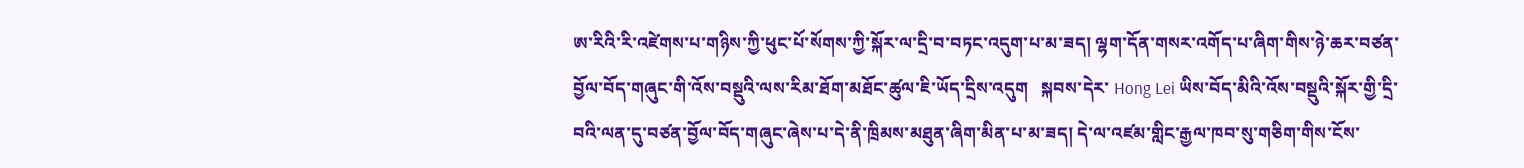ཨ་རིའི་རི་འཛེགས་པ་གཉིས་ཀྱི་ཕུང་པོ་སོགས་ཀྱི་སྐོར་ལ་དྲི་བ་བཏང་འདུག་པ་མ་ཟད། ལྷག་དོན་གསར་འགོད་པ་ཞིག་གིས་ཉེ་ཆར་བཙན་བྱོལ་བོད་གཞུང་གི་འོས་བསྡུའི་ལས་རིམ་ཐོག་མཐོང་ཚུལ་ཇི་ཡོད་དྲིས་འདུག   སྐབས་དེར་ Hong Lei ཡིས་བོད་མིའི་འོས་བསྡུའི་སྐོར་གྱི་དྲི་བའི་ལན་དུ་བཙན་བྱོལ་བོད་གཞུང་ཞེས་པ་དེ་ནི་ཁྲིམས་མཐུན་ཞིག་མིན་པ་མ་ཟད། དེ་ལ་འཛམ་གླིང་རྒྱལ་ཁབ་སུ་གཅིག་གིས་ངོས་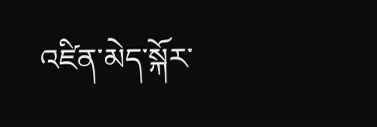འཛིན་མེད་སྐོར་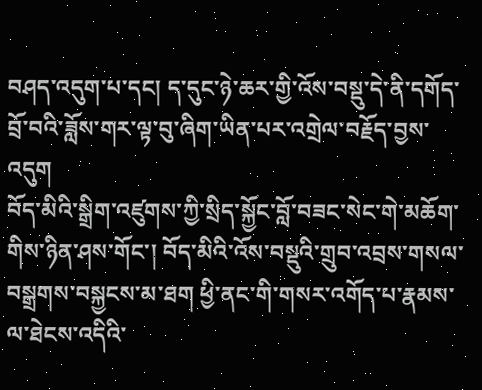བཤད་འདུག་པ་དང། ད་དུང་ཉེ་ཆར་གྱི་འོས་བསྡུ་དེ་ནི་དགོད་བྲོ་བའི་ཟློས་གར་ལྟ་བུ་ཞིག་ཡིན་པར་འགྲེལ་བརྗོད་བྱས་འདུག
བོད་མིའི་སྒྲིག་འཛུགས་ཀྱི་སྲིད་སྐྱོང་བློ་བཟང་སེང་གེ་མཆོག་གིས་ཉིན་ཤས་གོང་། བོད་མིའི་འོས་བསྡུའི་གྲུབ་འབྲས་གསལ་བསྒྲགས་བསྐྱངས་མ་ཐག ཕྱི་ནང་གི་གསར་འགོད་པ་རྣམས་ལ་ཐེངས་འདིའི་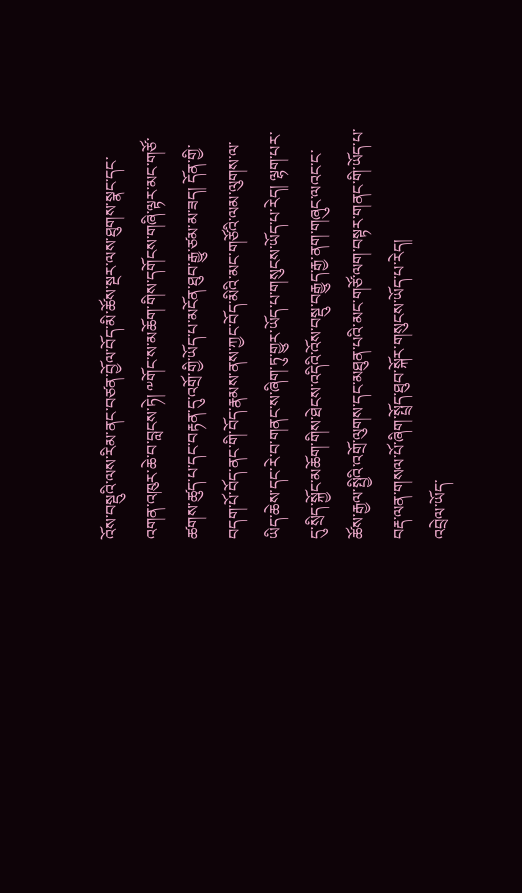འོས་བསྡུའི་ལས་རིམ་ནང་བཙན་བྱོལ་བོད་མི་ཚོས་སྔར་ལས་ཐུགས་སྣང་དང་འགན་འཁུར་ཆེ་བ་བླངས་ཏེ། ༸གོང་ས་མཆོག་གིས་དགོངས་གཞི་ལྟར་མང་གཙོ་ཚགས་ཚུད་པ་དང་བརྟན་དུ་འགྲོ་གྱི་ཡོད་པ་མངོན་ཐུབ་རྒྱུ་ཙམ་མ་ཟད། དོན་གྱི་བདག་པོ་བོད་ནང་གི་བོད་རྣམས་ནས་ཀྱང་བོད་མིའི་མང་གཙོའི་ལམ་ལུགས་ལ་ཡིད་ཆེས་དང་རེ་བ་གནང་ས་ཞིག་ཏུ་གྱུར་ཡོད་པ་གསུངས་ཡོད་པ་རེད། ལྷག་པར་དུ་སྲིད་སྐྱོང་མཆོག་གིས་ཐེངས་འདིའི་འོས་བསྡུ་བརྒྱུད་རྒྱ་ནག་གཞུང་ལའང་ང་ཚོས་རྒྱལ་སྤྱིའི་འགྲོ་ལུགས་དང་མཐུན་པའི་མང་གཙོ་ལག་བསྟར་གནང་གི་ཡོད་པ་བརྡ་ལན་གསལ་པོ་ཞིག་སྤྲོད་ཐུབ་སྐོར་གསུངས་ཡོད་པ་རེད།
འབྲེལ་ཡོད་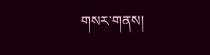གསར་གནས།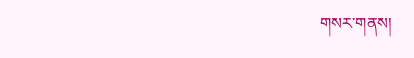གསར་གནས།